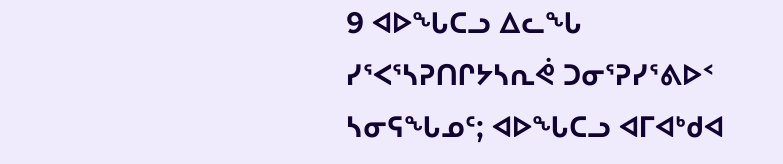9 ᐊᐅᖓᑕᓗ ᐃᓚᖓ ᓯᕐᐸᕐᓴᕈᑎᒋᔭᓴᕆᕚ ᑐᓂᕐᕈᓯᕐᕕᐅᑉ ᓴᓂᕋᖓᓄᑦ; ᐊᐅᖓᑕᓗ ᐊᒥᐊᒃᑯᐊ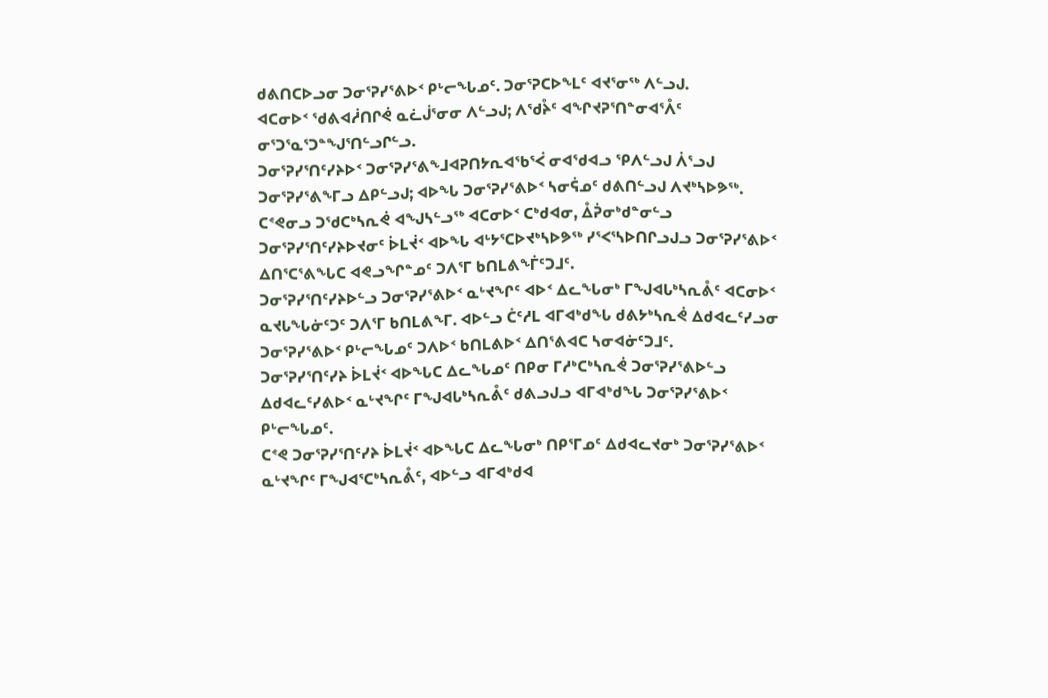ᑯᕕᑎᑕᐅᓗᓂ ᑐᓂᕐᕈᓯᕐᕕᐅᑉ ᑭᒡᓕᖓᓄᑦ. ᑐᓂᕐᕈᑕᐅᖕᒪᑦ ᐊᔪᕐᓂᖅ ᐱᓪᓗᒍ.
ᐊᑕᓂᐅᑉ ᖁᕕᐊᓲᑎᒋᕚ ᓇᓛᒎᕐᓂᓂ ᐱᓪᓗᒍ; ᐱᖁᔧᑦ ᐊᖏᔪᕈᕐᑎᓐᓂᐊᕐᐰᑦ ᓂᕐᑐᕐᓇᕐᑐᓐᖑᕐᑎᓪᓗᒋᓪᓗ.
ᑐᓂᕐᕈᓯᕐᑎᑦᓯᔨᐅᑉ ᑐᓂᕐᕈᓯᕐᕕᖕᒧᐊᕈᑎᔭᕆᐊᖃᕐᐹ ᓂᐊᖁᐊᓗ ᕿᐱᓪᓗᒍ ᐲᕐᓗᒍ ᑐᓂᕐᕈᓯᕐᕕᖕᒥᓗ ᐃᑭᓪᓗᒍ; ᐊᐅᖓ ᑐᓂᕐᕈᓯᕐᕕᐅᑉ ᓴᓂᕌᓄᑦ ᑯᕕᑎᓪᓗᒍ ᐱᔪᒃᓴᐅᕗᖅ.
ᑕᕝᕙᓂᓗ ᑐᖁᑕᒃᓴᕆᕚ ᐊᖑᓴᓪᓗᖅ ᐊᑕᓂᐅᑉ ᑕᒃᑯᐊᓂ, ᐂᕉᓂᒃᑯᓐᓂᓪᓗ ᑐᓂᕐᕈᓯᕐᑎᑦᓯᔨᐅᔪᓂᑦ ᐆᒪᔫᑉ ᐊᐅᖓ ᐊᒡᔭᕐᑕᐅᔪᒃᓴᐅᕗᖅ ᓯᕐᐸᕐᓴᐅᑎᒋᓗᒍᓗ ᑐᓂᕐᕈᓯᕐᕕᐅᑉ ᐃᑎᕐᑕᕐᕕᖓᑕ ᐊᕙᓗᖏᓐᓄᑦ ᑐᐱᕐᒥ ᑲᑎᒪᕕᖕᒦᑦᑐᒧᑦ.
ᑐᓂᕐᕈᓯᕐᑎᑦᓯᔨᐅᓪᓗ ᑐᓂᕐᕈᓯᕐᕕᐅᑉ ᓇᒡᔪᖏᑦ ᐊᐅᑉ ᐃᓚᖓᓂᒃ ᒥᖑᐊᒐᒃᓴᕆᕔᑦ ᐊᑕᓂᐅᑉ ᓇᔪᒐᖓᓃᑦᑐᑦ ᑐᐱᕐᒥ ᑲᑎᒪᕕᖕᒥ. ᐊᐅᓪᓗ ᑖᑦᓱᒪ ᐊᒥᐊᒃᑯᖓ ᑯᕕᔭᒃᓴᕆᕚ ᐃᑯᐊᓚᑦᓯᓗᓂ ᑐᓂᕐᕈᓯᕐᕕᐅᑉ ᑭᒡᓕᖓᓄᑦ ᑐᐱᐅᑉ ᑲᑎᒪᕕᐅᑉ ᐃᑎᕐᕕᐊᑕ ᓴᓂᐊᓃᑦᑐᒧᑦ.
ᑐᓂᕐᕈᓯᕐᑎᑦᓯᔨ ᐆᒪᔫᑉ ᐊᐅᖓᑕ ᐃᓚᖓᓄᑦ ᑎᑭᓂ ᒥᓱᒃᑕᒃᓴᕆᕚ ᑐᓂᕐᕈᓯᕐᕕᐅᓪᓗ ᐃᑯᐊᓚᑦᓯᕕᐅᑉ ᓇᒡᔪᖏᑦ ᒥᖑᐊᒐᒃᓴᕆᕔᑦ ᑯᕕᓗᒍᓗ ᐊᒥᐊᒃᑯᖓ ᑐᓂᕐᕈᓯᕐᕕᐅᑉ ᑭᒡᓕᖓᓄᑦ.
ᑕᕝᕙ ᑐᓂᕐᕈᓯᕐᑎᑦᓯᔨ ᐆᒪᔫᑉ ᐊᐅᖓᑕ ᐃᓚᖓᓂᒃ ᑎᑭᕐᒥᓄᑦ ᐃᑯᐊᓚᔪᓂᒃ ᑐᓂᕐᕈᓯᕐᕕᐅᑉ ᓇᒡᔪᖏᑦ ᒥᖑᐊᕐᑕᒃᓴᕆᕔᑦ, ᐊᐅᓪᓗ ᐊᒥᐊᒃᑯᐊ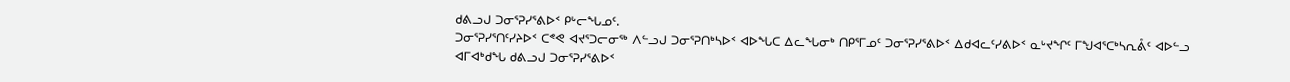ᑯᕕᓗᒍ ᑐᓂᕐᕈᓯᕐᕕᐅᑉ ᑭᒡᓕᖓᓄᑦ.
ᑐᓂᕐᕈᓯᕐᑎᑦᓯᔨᐅᑉ ᑕᕝᕙ ᐊᔪᕐᑐᓕᓂᖅ ᐱᓪᓗᒍ ᑐᓂᕐᕈᑎᒃᓴᐅᑉ ᐊᐅᖓᑕ ᐃᓚᖓᓂᒃ ᑎᑭᕐᒥᓄᑦ ᑐᓂᕐᕈᓯᕐᕕᐅᑉ ᐃᑯᐊᓚᑦᓯᕕᐅᑉ ᓇᒡᔪᖏᑦ ᒥᖑᐊᕐᑕᒃᓴᕆᕔᑦ ᐊᐅᓪᓗ ᐊᒥᐊᒃᑯᖓ ᑯᕕᓗᒍ ᑐᓂᕐᕈᓯᕐᕕᐅᑉ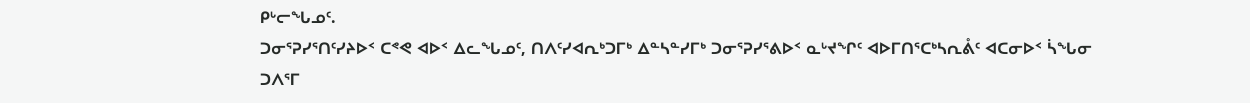ᑭᒡᓕᖓᓄᑦ.
ᑐᓂᕐᕈᓯᕐᑎᑦᓯᔨᐅᑉ ᑕᕝᕙ ᐊᐅᑉ ᐃᓚᖓᓄᑦ, ᑎᐱᑦᓯᐊᕆᒃᑐᒥᒃ ᐃᓐᓴᓐᓯᒥᒃ ᑐᓂᕐᕈᓯᕐᕕᐅᑉ ᓇᒡᔪᖏᑦ ᐊᐅᒥᑎᕐᑕᒃᓴᕆᕔᑦ ᐊᑕᓂᐅᑉ ᓵᖓᓂ ᑐᐱᕐᒥ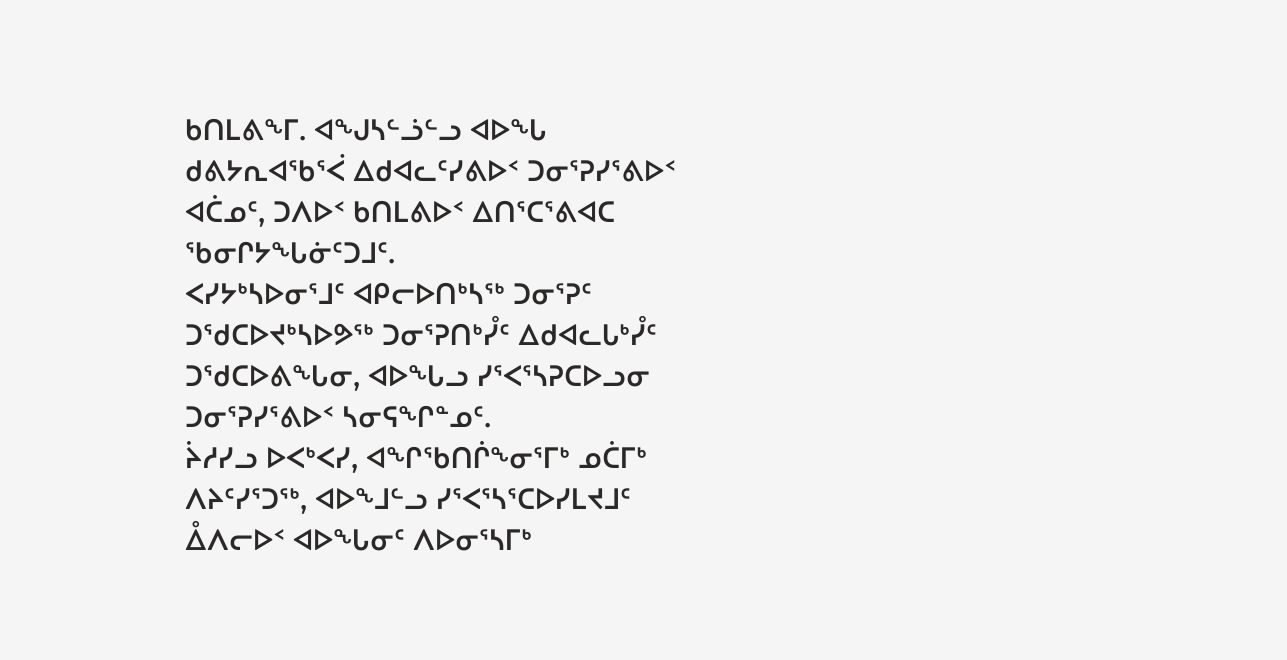ᑲᑎᒪᕕᖕᒥ. ᐊᖑᓴᓪᓘᓪᓗ ᐊᐅᖓ ᑯᕕᔭᕆᐊᖃᕐᐹ ᐃᑯᐊᓚᑦᓯᕕᐅᑉ ᑐᓂᕐᕈᓯᕐᕕᐅᑉ ᐊᑖᓄᑦ, ᑐᐱᐅᑉ ᑲᑎᒪᕕᐅᑉ ᐃᑎᕐᑕᕐᕕᐊᑕ ᖃᓂᒋᔭᖓᓃᑦᑐᒧᑦ.
ᐸᓯᔭᒃᓴᐅᓂᕐᒧᑦ ᐊᑭᓕᐅᑎᒃᓴᖅ ᑐᓂᕐᕈᑦ ᑐᖁᑕᐅᔪᒃᓴᐅᕗᖅ ᑐᓂᕐᕈᑎᒃᓮᑦ ᐃᑯᐊᓚᒐᒃᓮᑦ ᑐᖁᑕᐅᕕᖓᓂ, ᐊᐅᖓᓗ ᓯᕐᐸᕐᓴᕈᑕᐅᓗᓂ ᑐᓂᕐᕈᓯᕐᕕᐅᑉ ᓴᓂᕋᖏᓐᓄᑦ.
ᔩᓱᓯᓗ ᐅᐸᒃᐸᓯ, ᐊᖏᖃᑎᒌᖕᓂᕐᒥᒃ ᓄᑖᒥᒃ ᐱᔨᑦᓯᕐᑐᖅ, ᐊᐅᖕᒧᓪᓗ ᓯᕐᐸᕐᓴᕐᑕᐅᓯᒪᔪᒧᑦ ᐂᐱᓕᐅᑉ ᐊᐅᖓᓂᑦ ᐱᐅᓂᕐᓴᒥᒃ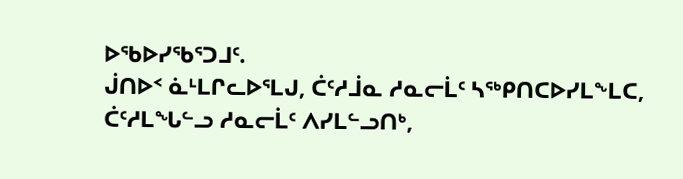ᐅᖃᐅᓯᖃᕐᑐᒧᑦ.
ᒎᑎᐅᑉ ᓈᒻᒪᒋᓚᐅᕐᒪᒍ, ᑖᑦᓱᒨᓇ ᓱᓇᓕᒫᑦ ᓴᖅᑭᑎᑕᐅᓯᒪᖕᒪᑕ, ᑖᑦᓱᒪᖓᓪᓗ ᓱᓇᓕᒫᑦ ᐱᓯᒪᓪᓗᑎᒃ,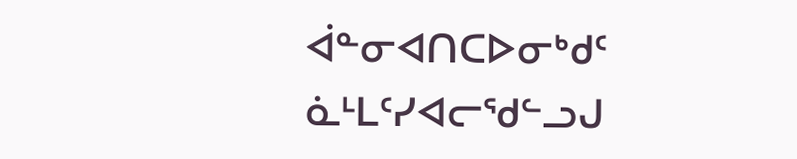ᐋᓐᓂᐊᑎᑕᐅᓂᒃᑯᑦ ᓈᒻᒪᑦᓯᐊᓕᖁᓪᓗᒍ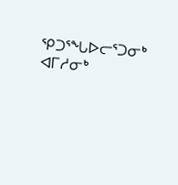ᕿᑐᕐᖓᐅᓕᕐᑐᓂᒃ ᐊᒥᓱᓂᒃ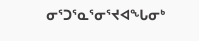ᓂᕐᑐᕐᓇᕐᓂᕐᔪᐊᖓᓂᒃ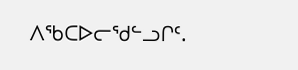ᐱᖃᑕᐅᓕᖁᓪᓗᒋᑦ.